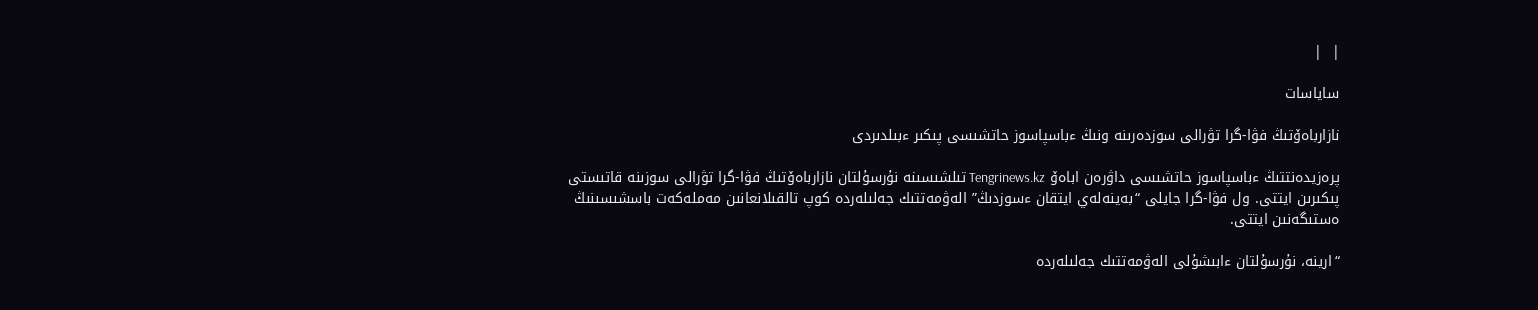|  |

ساياسات

نازارباەۆتىڭ فۋا-گرا تۋرالى سوزدەرىنە ونىڭ ءباسپاسوز حاتشىسى پىكىر ءبىلدىردى

پرەزيدەنتتىڭ ءباسپاسوز حاتشىسى داۋرەن اباەۆ Tengrinews.kz تىلشىسىنە نۇرسۇلتان نازارباەۆتىڭ فۋا-گرا تۋرالى سوزىنە قاتىستى پىكىرىن ايتتى. ول فۋا-گرا جايلى “بەينەلەي ايتقان ءسوزدىڭ” الەۋمەتتىك جەلىلەردە كوپ تالقىلانعانىن مەملەكەت باسشىسىنىڭ ەستىگەنىن ايتتى.

“ارينە، نۇرسۇلتان ءابىشۇلى الەۋمەتتىك جەلىلەردە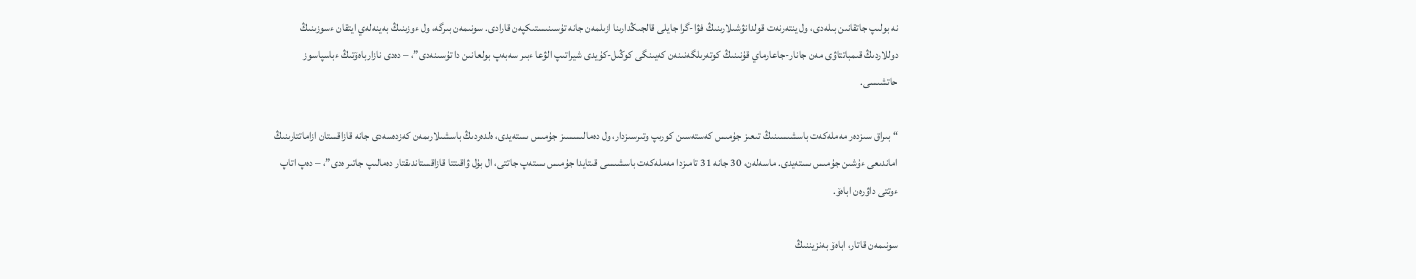نە بولىپ جاتقانىن بىلەدى، ول ينتەرنەت قولدانۋشىلارىنىڭ فۋا-گرا جايلى قالجىڭدارىنا ازىلمەن جانە تۇسىنىستىكپەن قارادى. سونىمەن بىرگە، ول ءوزىنىڭ بەينەلەي ايتقان ءسوزىنىڭ دوللاردىڭ قىمباتتاۋى مەن جانار-جاعارماي قۇنىنىڭ كوتەرىلگەنىنەن كەيىنگى كوڭىل-كۇيدى شيراتىپ الۋعا ءبىر سەبەپ بولعانىن دا تۇسىنەدى”، – دەدى نازارباەۆتىڭ ءباسپاسوز حاتشىسى.

“بىراق سىزدەر مەملەكەت باسشىسىنىڭ تىعىز جۇمىس كەستەسىن كورىپ وتىرسىزدار، ول دەمالىسسىز جۇمىس ىستەيدى، ەلدەردىڭ باسشىلارىمەن كەزدەسەدى جانە قازاقستان ازاماتتارىنىڭ اماندىعى ءۇشىن جۇمىس ىستەيدى. ماسەلەن، 30 جانە 31 تامىزدا مەملەكەت باسشىسى قىتايدا جۇمىس ىستەپ جاتتى، ال بۇل ۋاقىتتا قازاقستاندىقتار دەمالىپ جاتىر ەدى”، – دەپ اتاپ ءوتتى داۋرەن اباەۆ.

سونىمەن قاتار، اباەۆ بەنزيننىڭ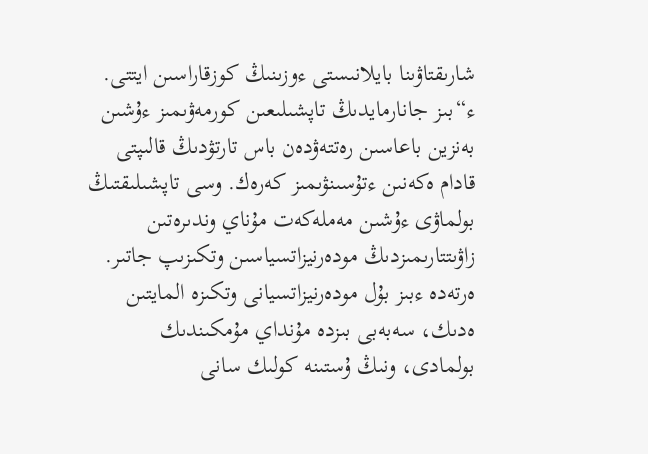شارىقتاۋىنا بايلانىستى ءوزىنىڭ كوزقاراسىن ايتتى. ء“بىز جانارمايدىڭ تاپشىلىعىن كورمەۋىمىز ءۇشىن بەنزين باعاسىن رەتتەۋدەن باس تارتۋدىڭ قالىپتى قادام ەكەنىن ءتۇسىنۋىمىز كەرەك. وسى تاپشىلىقتىڭ بولماۋى ءۇشىن مەملەكەت مۇناي وندىرەتىن زاۋىتتارىمىزدىڭ مودەرنيزاتسياسىن وتكىزىپ جاتىر. ەرتەدە ءبىز بۇل مودەرنيزاتسيانى وتكىزە المايتىن ەدىك، سەبەبى بىزدە مۇنداي مۇمكىندىك بولمادى، ونىڭ ۇستىنە كولىك سانى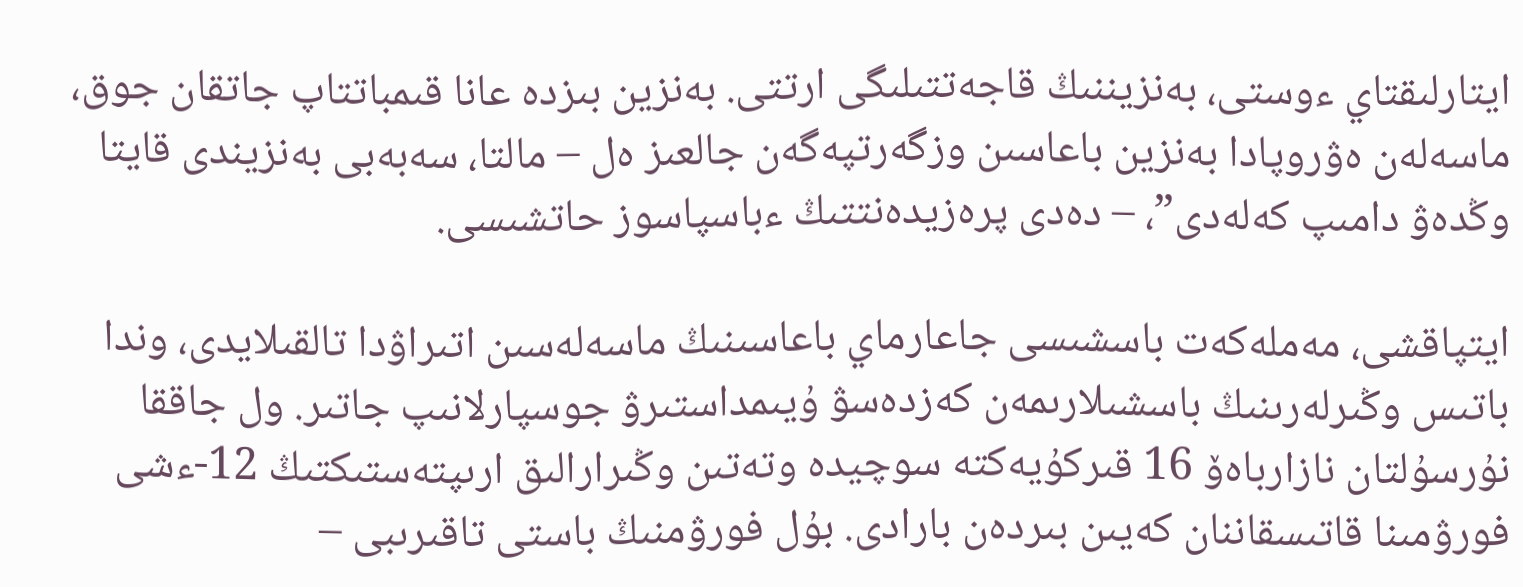ايتارلىقتاي ءوستى، بەنزيننىڭ قاجەتتىلىگى ارتتى. بەنزين بىزدە عانا قىمباتتاپ جاتقان جوق، ماسەلەن ەۋروپادا بەنزين باعاسىن وزگەرتپەگەن جالعىز ەل – مالتا، سەبەبى بەنزيندى قايتا وڭدەۋ دامىپ كەلەدى”، – دەدى پرەزيدەنتتىڭ ءباسپاسوز حاتشىسى.

ايتپاقشى، مەملەكەت باسشىسى جاعارماي باعاسىنىڭ ماسەلەسىن اتىراۋدا تالقىلايدى، وندا باتىس وڭىرلەرىنىڭ باسشىلارىمەن كەزدەسۋ ۇيىمداستىرۋ جوسپارلانىپ جاتىر. ول جاققا نۇرسۇلتان نازارباەۆ 16 قىركۇيەكتە سوچيدە وتەتىن وڭىرارالىق ارىپتەستىكتىڭ 12-ءشى فورۋمىنا قاتىسقاننان كەيىن بىردەن بارادى. بۇل فورۋمنىڭ باستى تاقىرىبى –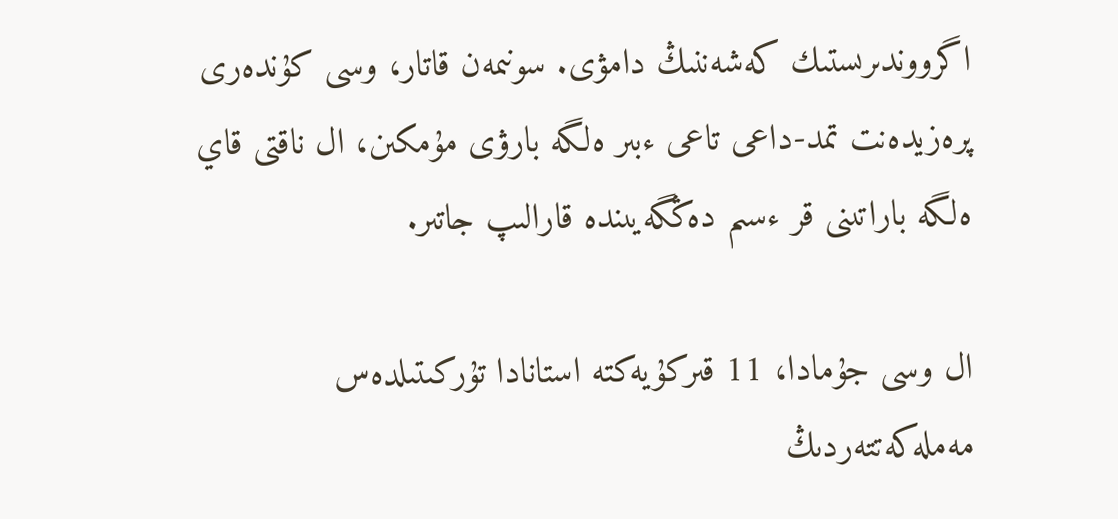اگرووندىرىستىك كەشەننىڭ دامۋى. سونىمەن قاتار، وسى كۇندەرى پرەزيدەنت تمد-داعى تاعى ءبىر ەلگە بارۋى مۇمكىن، ال ناقتى قاي ەلگە باراتىنى قر ءسىم دەڭگەيىندە قارالىپ جاتىر.

ال وسى جۇمادا، 11 قىركۇيەكتە استانادا تۇركىتىلدەس مەملەكەتتەردىڭ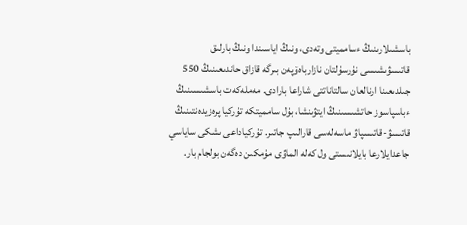باسشىلارىنىڭ ءسامميتى وتەدى، ونىڭ اياسىندا ونىڭ بارلىق قاتىسۋىشىسى نۇرسۇلتان نازارباەۆپەن بىرگە قازاق حاندىعىنىڭ 550 جىلدىعىنا ارنالعان سالتاناتتى شاراعا بارادى. مەملەكەت باسشىسىنىڭ ءباسپاسوز حاتشىسىنىڭ ايتۋىنشا، بۇل سامميتكە تۇركيا پرەزيدەنتىنىڭ قاتىسۋ-قاتىسپاۋ ماسەلەسى قارالىپ جاتىر. تۇركياداعى ىشكى ساياسي جاعدايلارعا بايلانىستى ول كەلە الماۋى مۇمكىن دەگەن بولجام بار.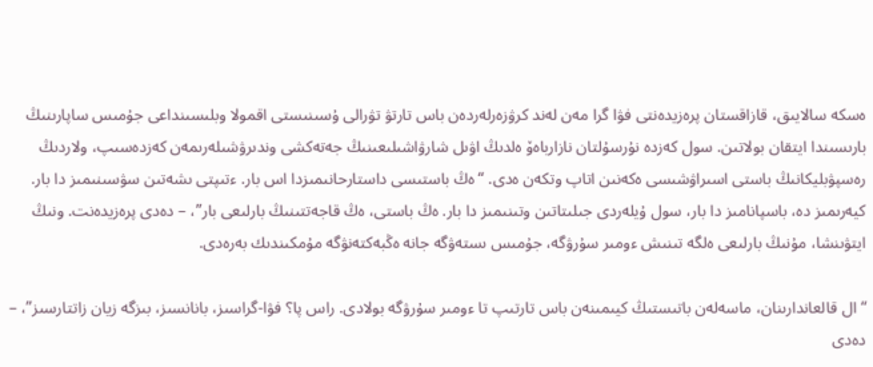ەسكە سالايىق، قازاقستان پرەزيدەنتى فۋا گرا مەن لەند كرۋزەرلەردەن باس تارتۋ تۋرالى ۇسىنىستى اقمولا وبلىسىنداعى جۇمىس ساپارىنىڭ بارىسىندا ايتقان بولاتىن. سول كەزدە نۇرسۇلتان نازارباەۆ ەلدىڭ اۋىل شارۋاشىلىعىنىڭ جەتەكشى وندىرۋشىلەرىمەن كەزدەسىپ، ولاردىڭ رەسپۋبليكانىڭ باستى اسىراۋشىسى ەكەنىن اتاپ وتكەن ەدى. “ەڭ باستىسى داستارحانىمىزدا اس بار. ءتىپتى ىشەتىن سۋسىنىمىز دا بار. كيەرىمىز دە، باسپانامىز دا بار، سول ۇيلەردى جىلىتاتىن وتىنىمىز دا بار. ەڭ باستى، ەڭ قاجەتتىنىڭ بارلىعى بار”، – دەدى پرەزيدەنت. ونىڭ ايتۋىنشا، مۇنىڭ بارلىعى ەلگە تىنىش ءومىر سۇرۋگە، جۇمىس ىستەۋگە جانە ەڭبەكتەنۋگە مۇمكىندىك بەرەدى.

“ال قالعاندارىنان، ماسەلەن باتىستىڭ كيىمىنەن باس تارتىپ تا ءومىر سۇرۋگە بولادى. راس پا؟ فۋا-گراسىز، بانانسىز، بىزگە زيان زاتتارسىز”، – دەدى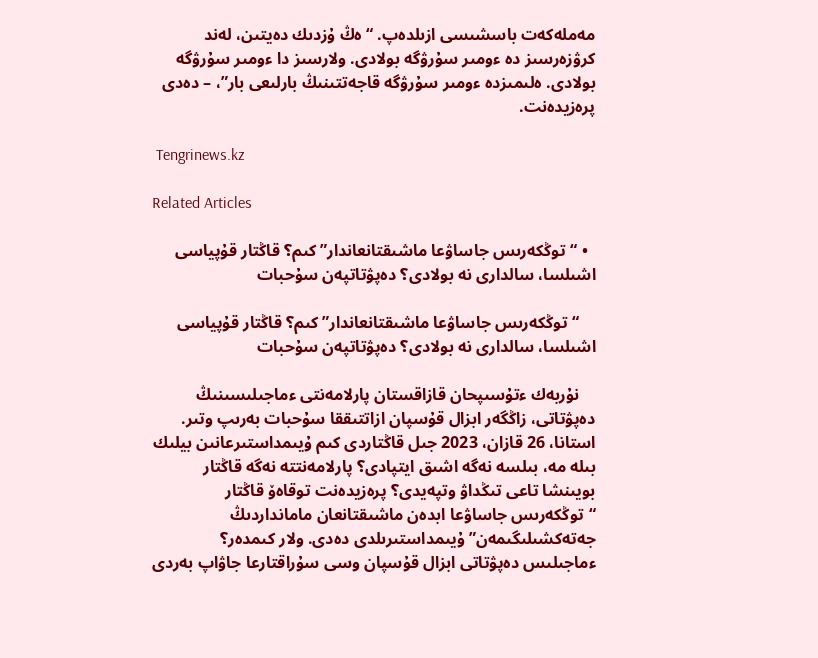مەملەكەت باسشىسى ازىلدەپ. “ەڭ ۇزدىك دەيتىن، لەند كرۋزەرسىز دە ءومىر سۇرۋگە بولادى. ولارسىز دا ءومىر سۇرۋگە بولادى. ەلىمىزدە ءومىر سۇرۋگە قاجەتتىنىڭ بارلىعى بار”، – دەدى پرەزيدەنت.

 Tengrinews.kz

Related Articles

  • “توڭكەرىس جاساۋعا ماشىقتانعاندار” كىم؟ قاڭتار قۇپياسى اشىلسا، سالدارى نە بولادى؟ دەپۋتاتپەن سۇحبات

    “توڭكەرىس جاساۋعا ماشىقتانعاندار” كىم؟ قاڭتار قۇپياسى اشىلسا، سالدارى نە بولادى؟ دەپۋتاتپەن سۇحبات

    نۇربەك ءتۇسىپحان قازاقستان پارلامەنتى ءماجىلىسىنىڭ دەپۋتاتى، زاڭگەر ابزال قۇسپان ازاتتىققا سۇحبات بەرىپ وتىر. استانا، 26 قازان، 2023 جىل قاڭتاردى كىم ۇيىمداستىرعانىن بيلىك بىلە مە، بىلسە نەگە اشىق ايتپادى؟ پارلامەنتتە نەگە قاڭتار بويىنشا تاعى تىڭداۋ وتپەيدى؟ پرەزيدەنت توقاەۆ قاڭتار “توڭكەرىس جاساۋعا ابدەن ماشىقتانعان مامانداردىڭ جەتەكشىلىگىمەن” ۇيىمداستىرىلدى دەدى. ولار كىمدەر؟ ءماجىلىس دەپۋتاتى ابزال قۇسپان وسى سۇراقتارعا جاۋاپ بەردى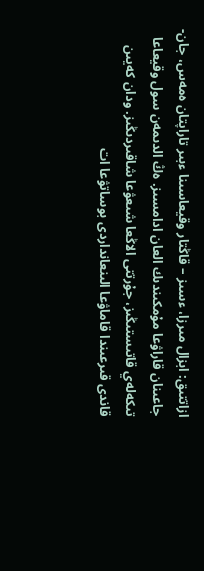ازاتتىق: ابزال مىرزا، ءسىز – قاڭتار وقيعاسىنا ءبىر تاراپتان ەمەس، جان-جاعىنان قاراۋعا مۇمكىندىك العان ادامسىز. ەڭ الدىمەن سول وقيعاعا تىكەلەي قاتىستىڭىز، جۇرتتى الاڭعا شىعۋعا شاقىردىڭىز. ودان كەيىن قاندى قىرعىندا قاماۋعا الىنعانداردى بوساتۋعا ات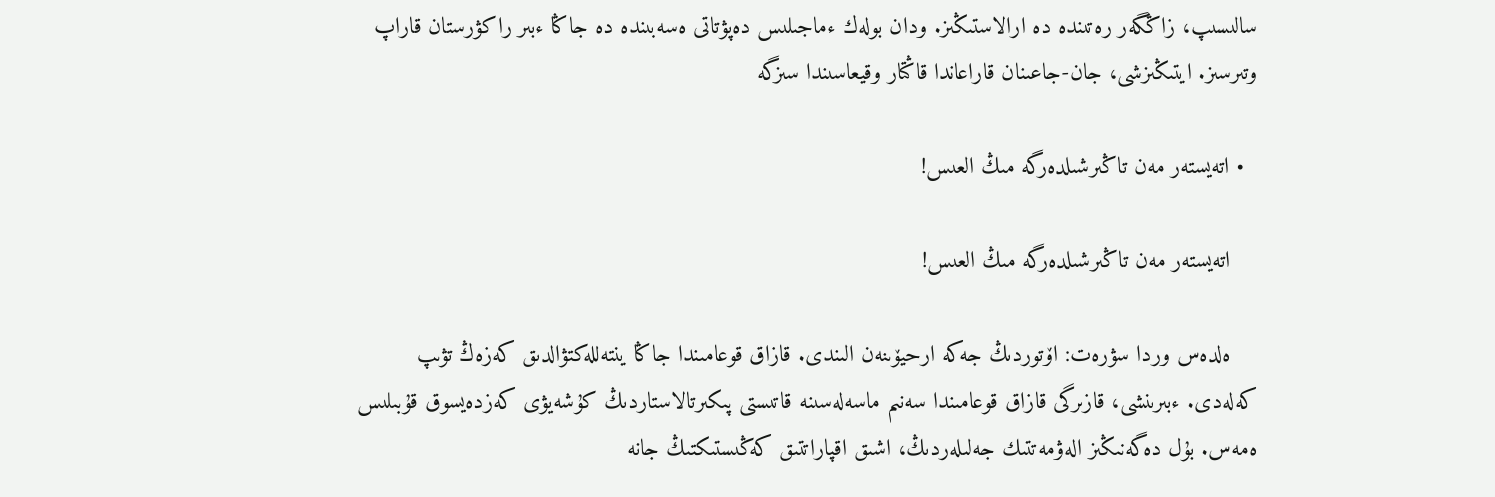سالىسىپ، زاڭگەر رەتىندە دە ارالاستىڭىز. ودان بولەك ءماجىلىس دەپۋتاتى ەسەبىندە دە جاڭا ءبىر راكۋرستان قاراپ وتىرسىز. ايتىڭىزشى، جان-جاعىنان قاراعاندا قاڭتار وقيعاسىندا سىزگە

  • اتەيستەر مەن تاڭىرشىلدەرگە مىڭ العىس!

    اتەيستەر مەن تاڭىرشىلدەرگە مىڭ العىس!

    ەلدەس وردا سۋرەت: اۆتوردىڭ جەكە ارحيۆىنەن الىندى. قازاق قوعامىندا جاڭا ينتەللەكتۋالدىق كەزەڭ تۋىپ كەلەدى. ءبىرىنشى، قازىرگى قازاق قوعامىندا سەنىم ماسەلەسىنە قاتىستى پىكىرتالاستاردىڭ كۇشەيۋى كەزدەيسوق قۇبىلىس ەمەس. بۇل دەگەنىڭىز الەۋمەتتىك جەلىلەردىڭ، اشىق اقپاراتتىق كەڭىستىكتىڭ جانە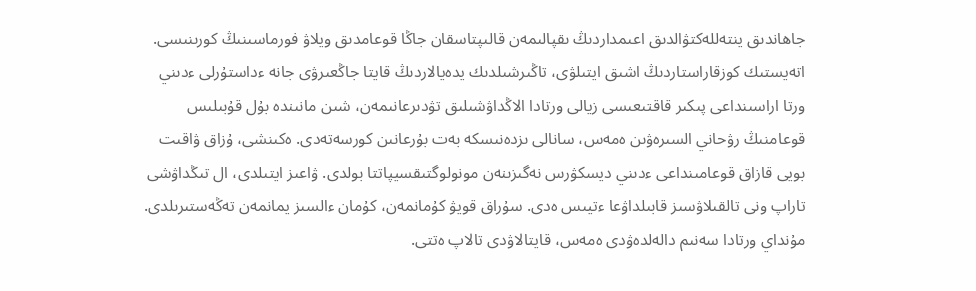جاھاندىق ينتەللەكتۋالدىق اعىمداردىڭ ىقپالىمەن قالىپتاسقان جاڭا قوعامدىق ويلاۋ فورماسىنىڭ كورىنىسى. اتەيستىك كوزقاراستاردىڭ اشىق ايتىلۋى، تاڭىرشىلدىك يدەيالاردىڭ قايتا جاڭعىرۋى جانە ءداستۇرلى ءدىني ورتا اراسىنداعى پىكىر قاقتىعىسى زيالى ورتادا الاڭداۋشىلىق تۋدىرعانىمەن، شىن مانىندە بۇل قۇبىلىس قوعامنىڭ رۋحاني السىرەۋىن ەمەس، سانالى ىزدەنىسكە بەت بۇرعانىن كورسەتەدى. ەكىنشى، ۇزاق ۋاقىت بويى قازاق قوعامىنداعى ءدىني ديسكۋرس نەگىزىنەن مونولوگتىقسيپاتتا بولدى. ۋاعىز ايتىلدى، ال تىڭداۋشى تاراپ ونى تالقىلاۋسىز قابىلداۋعا ءتيىس ەدى. سۇراق قويۋ كۇمانمەن، كۇمان ءالسىز يمانمەن تەڭەستىرىلدى. مۇنداي ورتادا سەنىم دالەلدەۋدى ەمەس، قايتالاۋدى تالاپ ەتتى.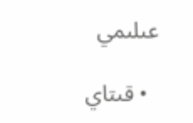عىلىمي

  • قىتاي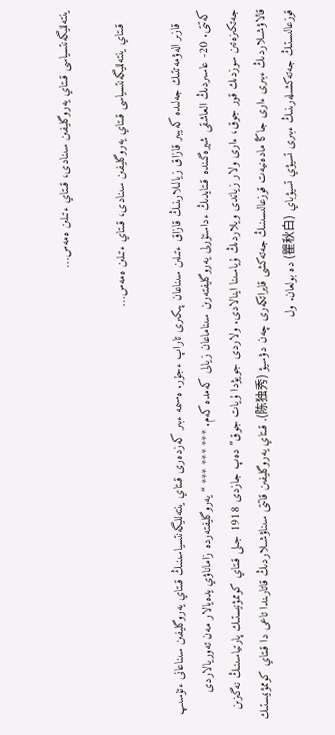ينتەلليگەنتسياسى قىتاي يەروگليفىن سىنادى، قىتاي ءتىلىن ەمەس…

    قىتاي ينتەلليگەنتسياسى قىتاي يەروگليفىن سىنادى، قىتاي ءتىلىن ەمەس…

    قازىر الەۋمەتتىك جەلىدە كەيبىر قازاق زيالىلارىنىڭ قازاق ءتىلىن سىناعان پىكىرى تاراپ ءجۇر. ەسىمە ءبىر كەزدەرى قىتاي ينتەلليگەنتسياسىنىڭ قىتاي يەروگليفىن سىناعانى ءتۇسىپ كەتتى. 20- عاسىردىڭ العاشقى شيرەگىندە قىتايدىڭ ءداستۇرلى يەروگليفتەرىن سىناماعان زيالى كەمدە كەم. *** *** *** “يەروگليفتەردە زاماناۋي يدەيالار مەن تەوريالاردى جەتكىزەتىن سوزدىك قور جوق، ءارى ولار زياندى ويلاردىڭ ۇياسىنا اينالادى. ولاردى جويۋدا ۇيات جوق” دەپ جازدى 1918 جىلى قىتاي كوممۋنيستىك پارتياسىنىڭ نەگىزىن قالاۋشىلاردىڭ ءبىرى ءارى جاڭا مادەنيەت قوزعالىسىنىڭ جەتەكشى قايراتكەرى چەن دۋسيۋ (陈独秀). قىتاي يەروگليفىن قاتتى سىناۋشىلاردىڭ قاتارىندا تاعى دا قىتاي كوممۋنيستىك قوزعالىستىڭ جەتەكشىلەرىنىڭ ءبىرى تسيۋي تسيۋباي (瞿秋白) دە بولعان. ول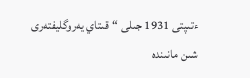ءتىپتى 1931 جىلى “قىتاي يەروگليفتەرى شىن مانىندە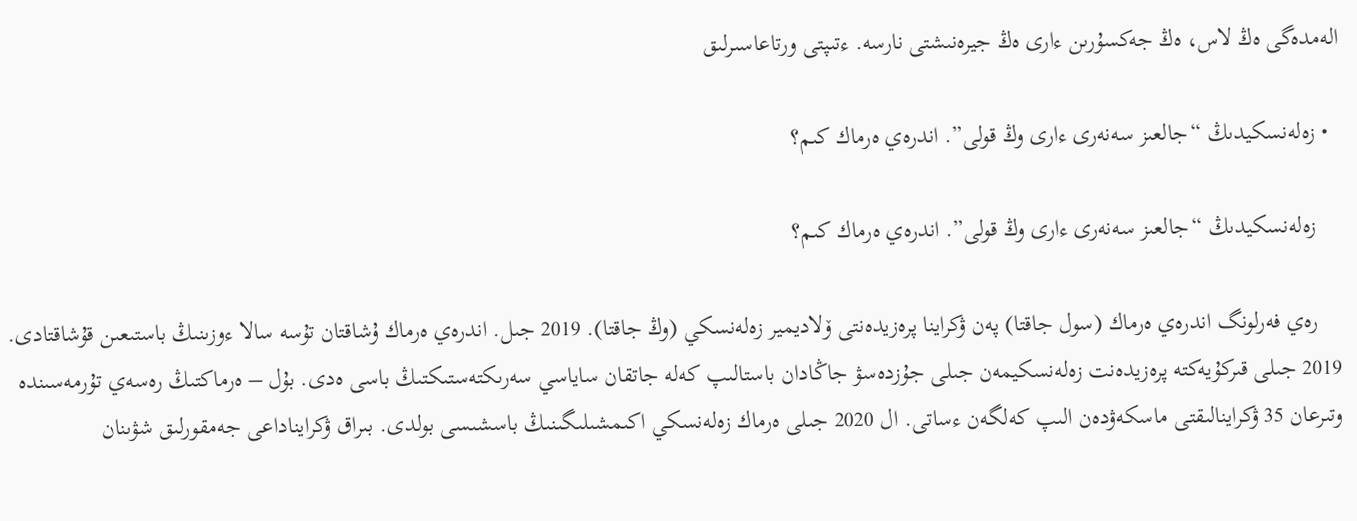الەمدەگى ەڭ لاس، ەڭ جەكسۇرىن ءارى ەڭ جيرەنىشتى نارسە. ءتىپتى ورتاعاسىرلىق

  • زەلەنسكيدىڭ “جالعىز سەنەرى ءارى وڭ قولى”. اندرەي ەرماك كىم؟

    زەلەنسكيدىڭ “جالعىز سەنەرى ءارى وڭ قولى”. اندرەي ەرماك كىم؟

    رەي فەرلونگ اندرەي ەرماك (سول جاقتا) پەن ۋكراينا پرەزيدەنتى ۆلاديمير زەلەنسكي (وڭ جاقتا). 2019 جىل. اندرەي ەرماك ۇشاقتان تۇسە سالا ءوزىنىڭ باستىعىن قۇشاقتادى. 2019 جىلى قىركۇيەكتە پرەزيدەنت زەلەنسكيمەن جىلى جۇزدەسۋ جاڭادان باستالىپ كەلە جاتقان ساياسي سەرىكتەستىكتىڭ باسى ەدى. بۇل – ەرماكتىڭ رەسەي تۇرمەسىندە وتىرعان 35 ۋكراينالىقتى ماسكەۋدەن الىپ كەلگەن ءساتى. ال 2020 جىلى ەرماك زەلەنسكي اكىمشىلىگىنىڭ باسشىسى بولدى. بىراق ۋكرايناداعى جەمقورلىق شۋىنان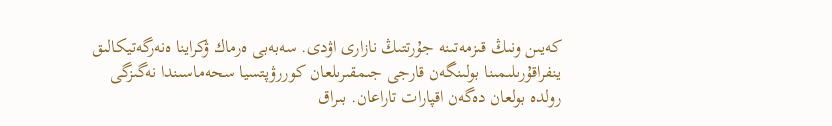كەيىن ونىڭ قىزمەتىنە جۇرتتىڭ نازارى اۋدى. سەبەبى ەرماك ۋكراينا ەنەرگەتيكالىق ينفراقۇرىلىمىنا بولىنگەن قارجى جىمقىرىلعان كوررۋپتسيا سحەماسىندا نەگىزگى رولدە بولعان دەگەن اقپارات تاراعان. بىراق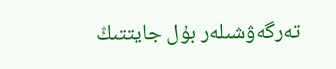تەرگەۋشىلەر بۇل جايتتىڭ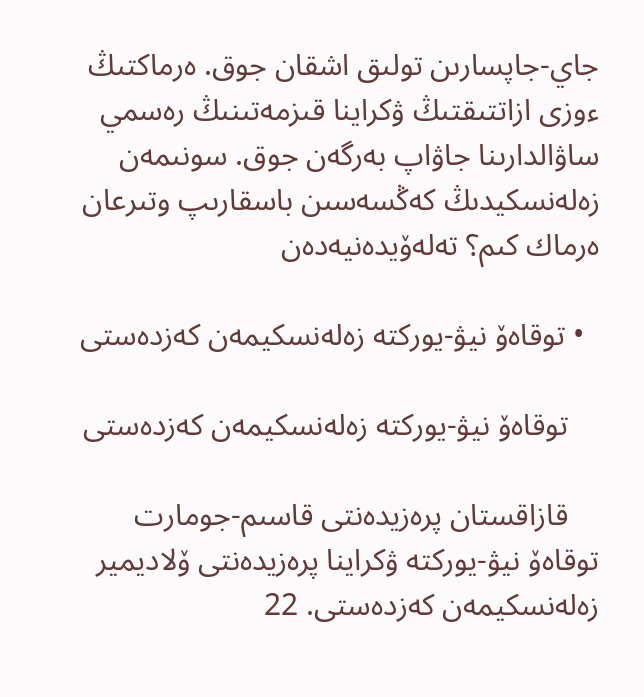جاي-جاپسارىن تولىق اشقان جوق. ەرماكتىڭ ءوزى ازاتتىقتىڭ ۋكراينا قىزمەتىنىڭ رەسمي ساۋالدارىنا جاۋاپ بەرگەن جوق. سونىمەن زەلەنسكيدىڭ كەڭسەسىن باسقارىپ وتىرعان ەرماك كىم؟ تەلەۆيدەنيەدەن

  • توقاەۆ نيۋ-يوركتە زەلەنسكيمەن كەزدەستى

    توقاەۆ نيۋ-يوركتە زەلەنسكيمەن كەزدەستى

    قازاقستان پرەزيدەنتى قاسىم-جومارت توقاەۆ نيۋ-يوركتە ۋكراينا پرەزيدەنتى ۆلاديمير زەلەنسكيمەن كەزدەستى. 22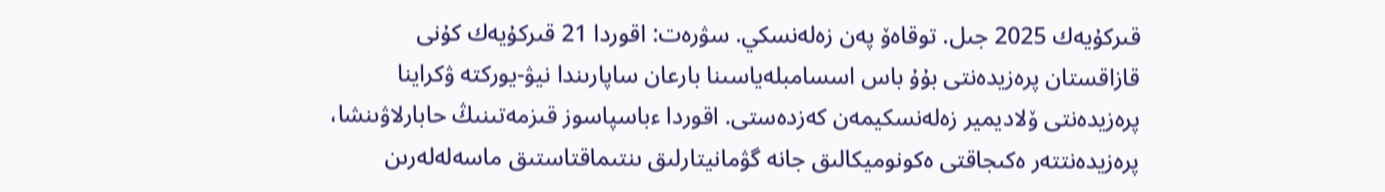قىركۇيەك 2025 جىل. توقاەۆ پەن زەلەنسكي. سۋرەت: اقوردا 21 قىركۇيەك كۇنى قازاقستان پرەزيدەنتى بۇۇ باس اسسامبلەياسىنا بارعان ساپارىندا نيۋ-يوركتە ۋكراينا پرەزيدەنتى ۆلاديمير زەلەنسكيمەن كەزدەستى. اقوردا ءباسپاسوز قىزمەتىنىڭ حابارلاۋىنشا، پرەزيدەنتتەر ەكىجاقتى ەكونوميكالىق جانە گۋمانيتارلىق ىنتىماقتاستىق ماسەلەلەرىن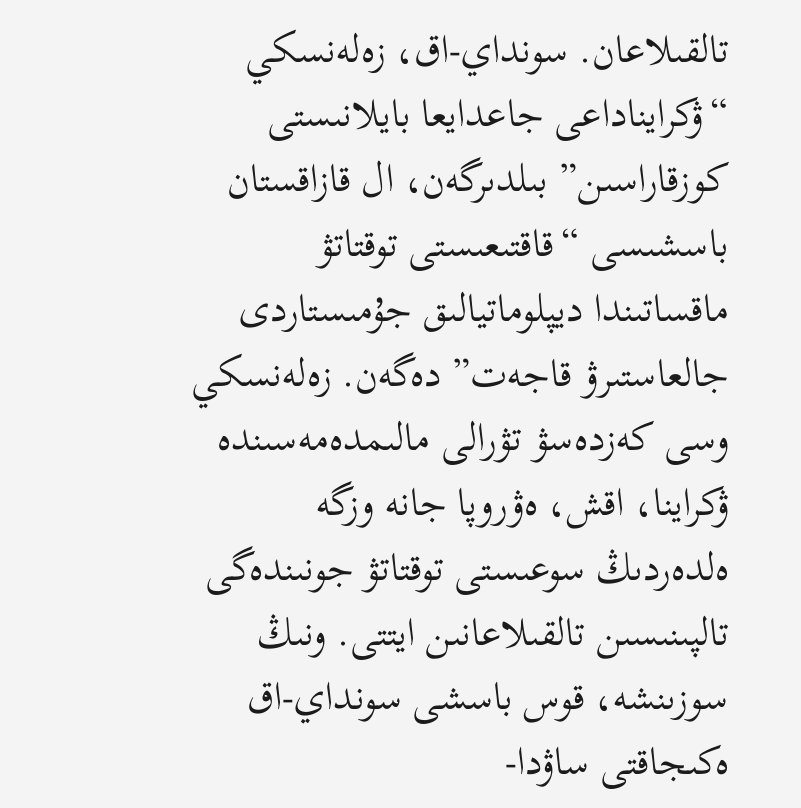تالقىلاعان. سونداي-اق، زەلەنسكي “ۋكرايناداعى جاعدايعا بايلانىستى كوزقاراسىن” بىلدىرگەن، ال قازاقستان باسشىسى “قاقتىعىستى توقتاتۋ ماقساتىندا ديپلوماتيالىق جۇمىستاردى جالعاستىرۋ قاجەت” دەگەن. زەلەنسكي وسى كەزدەسۋ تۋرالى مالىمدەمەسىندە ۋكراينا، اقش، ەۋروپا جانە وزگە ەلدەردىڭ سوعىستى توقتاتۋ جونىندەگى تالپىنىسىن تالقىلاعانىن ايتتى. ونىڭ سوزىنشە، قوس باسشى سونداي-اق ەكىجاقتى ساۋدا-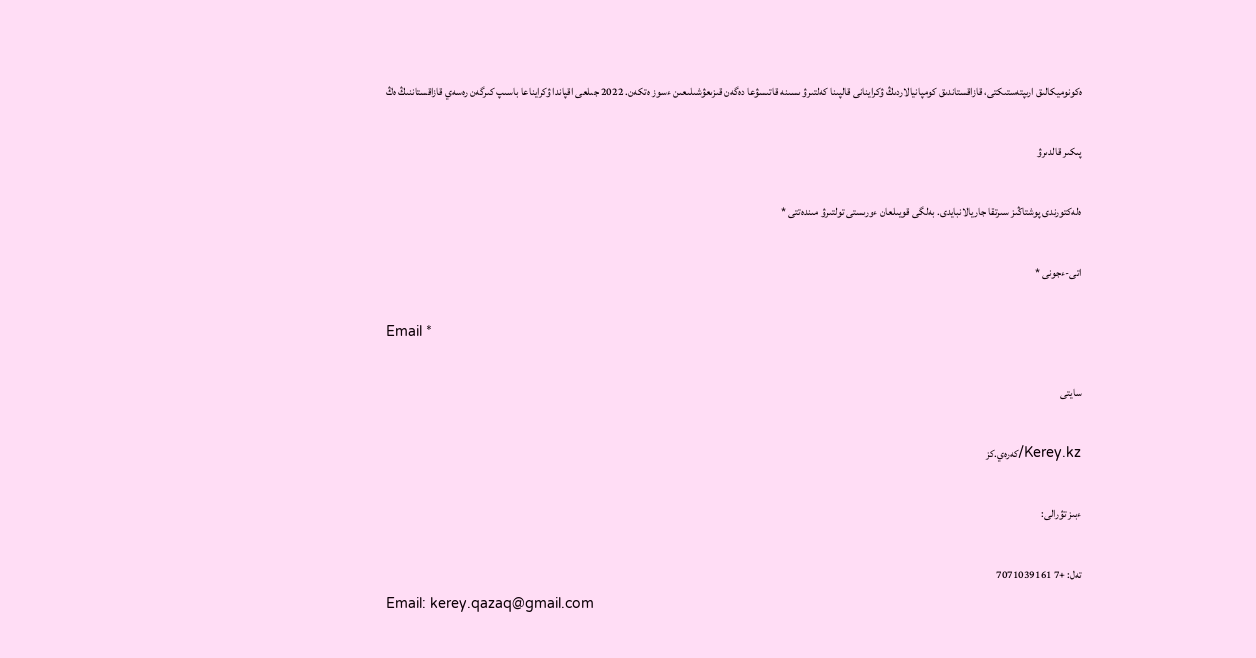ەكونوميكالىق ارىپتەستىكتى، قازاقستاندىق كومپانيالاردىڭ ۋكراينانى قالپىنا كەلتىرۋ ىسىنە قاتىسۋعا دەگەن قىزىعۋشىلىعىن ءسوز ەتكەن. 2022 جىلعى اقپاندا ۋكرايناعا باسىپ كىرگەن رەسەي قازاقستاننىڭ ەڭ

پىكىر قالدىرۋ

ەلەكتورندى پوشتاڭىز سىرتقا جاريالانبايدى. بەلگى قويىلعان ءورىستى تولتىرۋ مىندەتتى *

اتى-ءجونى *

Email *

سايتى

Kerey.kz/كەرەي.كز

ءبىز تۋرالى:

تەل: +7 7071039161
Email: kerey.qazaq@gmail.com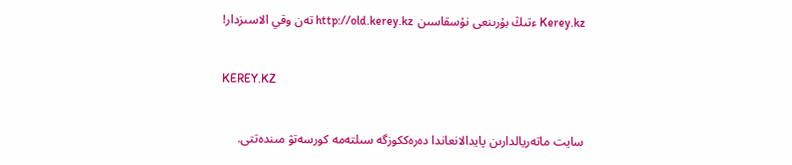Kerey.kz ءتىڭ بۇرىنعى نۇسقاسىن http://old.kerey.kz تەن وقي الاسىزدار!

KEREY.KZ

سايت ماتەريالدارىن پايدالانعاندا دەرەككوزگە سىلتەمە كورسەتۋ مىندەتتى.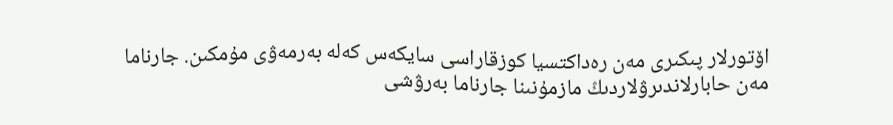اۆتورلار پىكىرى مەن رەداكتسيا كوزقاراسى سايكەس كەلە بەرمەۋى مۇمكىن. جارناما مەن حابارلاندىرۋلاردىڭ مازمۇنىنا جارناما بەرۋشى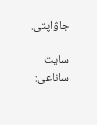جاۋاپتى.

سايت ساناعى: